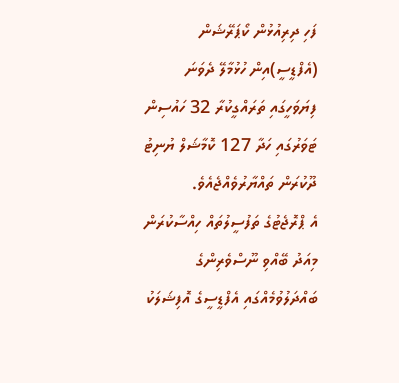ފަހި ދިރިއުޅުން ކޯޕަރޭޝަން (އެފްޑީސީ)އިން ހުޅުމާލޭ ދެވަނަ ފިޔަވަހީގައި ތަރައްގީކުރާ 32 ހައުސިން ޓަވަރުގައި ހަދާ 127 ކޮމާޝަލް ޔުނިޓު ދޫކުރަން ތައްޔާރުވެއްޖެއެވެ.
އެ ޕްރޮޖެޓުގެ ތަފުސީލުތައް ހިއްސާކުރަން މިއަދު ބޭއްވި ނޫސްވެރިންގެ ބައްދަލުވުމެއްގައި އެފްޑީސީގެ އޮފިޝަލަކު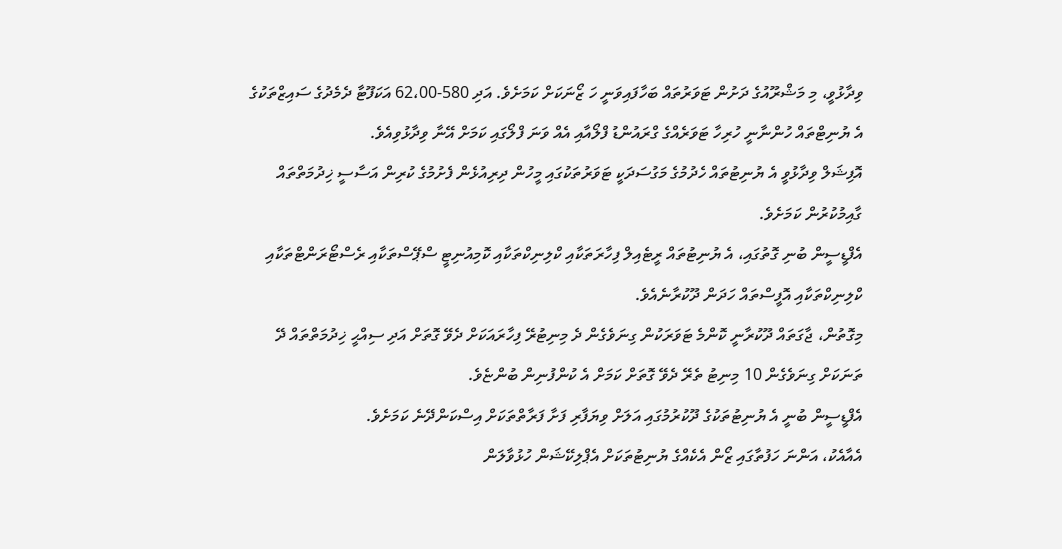ވިދާޅުވީ، މި މަޝްރޫއުގެ ދަށުން ޓަވަރުތައް ބަހާފައިވަނީ ހަ ޒޯނަކަށް ކަމަށެވެ. އަދި 580-62،00 އަކަފޫޓާ ދެމެދުގެ ސައިޒްތަކުގެ އެ ޔުނިޓްތައް ހުންނާނީ ހުރިހާ ޓަވަރެއްގެ ގްރައުންޑު ފްލޯއާއި އެއް ވަނަ ފްލޯގައި ކަމަށް އޭނާ ވިދާޅުވިއެވެ.
އޮފިޝަލް ވިދާޅުވީ އެ ޔުނިޓުތައް ހެދުމުގެ މަގުސަދަކީ ޓަވަރުތަކުގައި މީހުން ދިރިއުޅެން ފެށުމުގެ ކުރިން އަސާސީ ޚިދުމަތްތައް ގާއިމުކުރުން ކަމަށެވެ.
އެފްޑީސީން ބުނި ގޮތުގައި، އެ ޔުނިޓުތައް ރީޓެއިލް ފިހާރަތަކާއި ކްލިނިކްތަކާއި ކޮމިއުނިޓީ ސްޕޭސްތަކާއި ރެސްޓޯރަންޓްތަކާއި ކްލިނިކްތަކާއި އޮފީސްތައް ހަދަން ދޫކުރާނެއެވެ.
މިގޮތުން، ޖާގަތައް ދޫކުރާނީ ކޮންމެ ޓަވަރަކުން ގިނަވެގެން ދެ މިނިޓުރޭ ފިހާރައަކަށް ދެވޭ ގޮތަށް އަދި ސިއްޙީ ޚިދުމަތްތައް ދޭ ތަނަކަށް ގިނަވެގެން 10 މިނިޓު ތެރޭ ދެވޭ ގޮތަށް ކަމަށް އެ ކުންފުނިން ބުންޏެވެ.
އެފްޑީސީން ބުނީ އެ ޔުނިޓުތަކުގެ ދޫކުރުމުގައި އަލަށް ވިޔަފާރި ފަށާ ފަރާތްތަކަށް އިސްކަންދޭނެ ކަމަށެވެ.
އެއާއެކު، އަންނަ ހަފުތާގައި ޒޯން އެކެއްގެ ޔުނިޓުތަކަށް އެޕްލިކޭޝަން ހުޅުވާލަން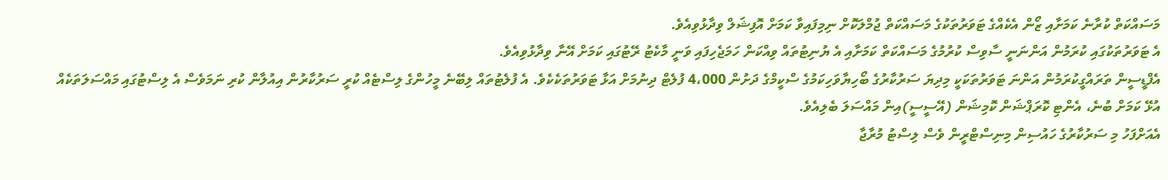މަސައްކަތް ކުރާނެ ކަމަށާއި ޒޯން އެކެއްގެ ޓަވަރުތަކުގެ މަސައްކަތް ޖުމްލަކޮށް ނިމިފައިވާ ކަމަށް އޮފިޝަލް ވިދާޅުވިއެވެ.
އެ ޓަވަރުތަކުގައި ކުރަމުން އަންނަނީ ސާވިސް ކުރުމުގެ މަސައްކަތް ކަމަށާއި އެ ޔުނިޓުތައް ވިއްކަން ހަމަޖެހިފައި ވަނީ މާކެޓު ރޭޓުގައި ކަމަށް އޭނާ ވިދާޅުވިއެވެ.
އެފްޑީސީން ތަރައްގީކުރަމުން އަންނަ ޓަވަރުތަކަކީ މިދިޔަ ސަރުކާރުގެ ބޯހިޔާވަހިކަމުގެ ސްކީމްގެ ދަށުން 4،000 ފުލެޓް ދިނުމަށް އަޅާ ޓަވަރުތަކެކެވެ. އެ ފުލެޓުތައް ލިބޭނެ މީހުންގެ ލިސްޓެއް ކުރީ ސަރުކާރުން އިއުލާން ކުރި ނަމަވެސް އެ ލިސްޓުގައި މައްސަލަތަކެއް އުޅޭ ކަމަށް ބުނެ، އެންޓި ކޮރަޕްޝަން ކޮމިޝަން (އޭސީސީ)އިން މައްސަލަ ބެލިއެވެ.
އެއަށްފަހު މި ސަރުކާރުގެ ހައުސިން މިނިސްޓްރީން ވެސް ލިސްޓު މުރާޖާ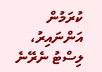ކުރަމުން އަންނައިރު، ލިސްޓު ނެރޭނެ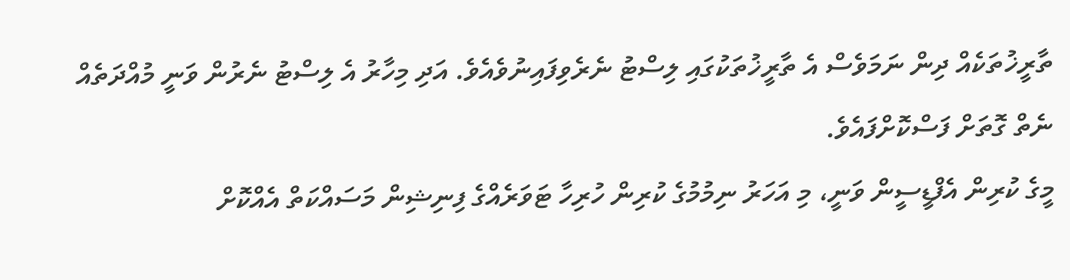ތާރީޚުތަކެއް ދިން ނަމަވެސް އެ ތާރީޚުތަކުގައި ލިސްޓު ނެރެވިފައިނުވެއެވެ. އަދި މިހާރު އެ ލިސްޓު ނެރުން ވަނީ މުއްދަތެއް ނެތް ގޮތަށް ފަސްކޮށްފައެވެ.
މީގެ ކުރިން އެފްޑީސީން ވަނީ، މި އަހަރު ނިމުމުގެ ކުރިން ހުރިހާ ޓަވަރެއްގެ ފިނިޝިން މަސައްކަތް އެއްކޮށް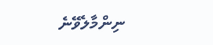ނިންމާލެވޭނެ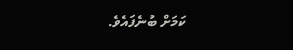ކަމަށް ބުނެފައެވެ.